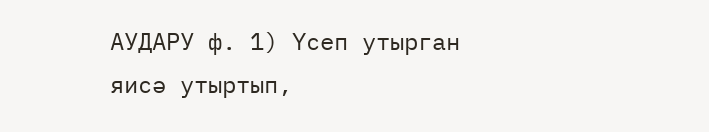АУДАРУ ф. 1) Үсеп утырган яисә утыртып,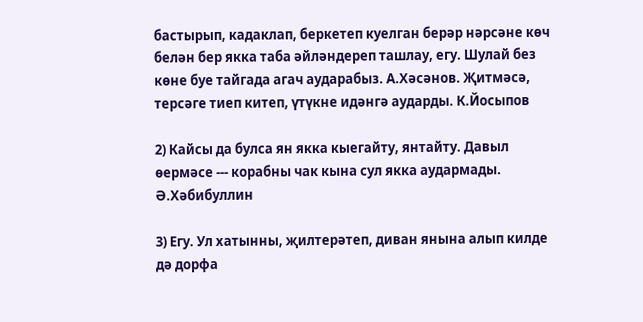бастырып, кадаклап, беркетеп куелган берәр нәрсәне көч белән бер якка таба әйләндереп ташлау, егу. Шулай без көне буе тайгада агач аударабыз. А.Хәсәнов. Җитмәсә, терсәге тиеп китеп, үтүкне идәнгә аударды. К.Йосыпов

2) Кайсы да булса ян якка кыегайту, янтайту. Давыл өермәсе --- корабны чак кына сул якка аудармады. Ә.Хәбибуллин

3) Егу. Ул хатынны, җилтерәтеп, диван янына алып килде дә дорфа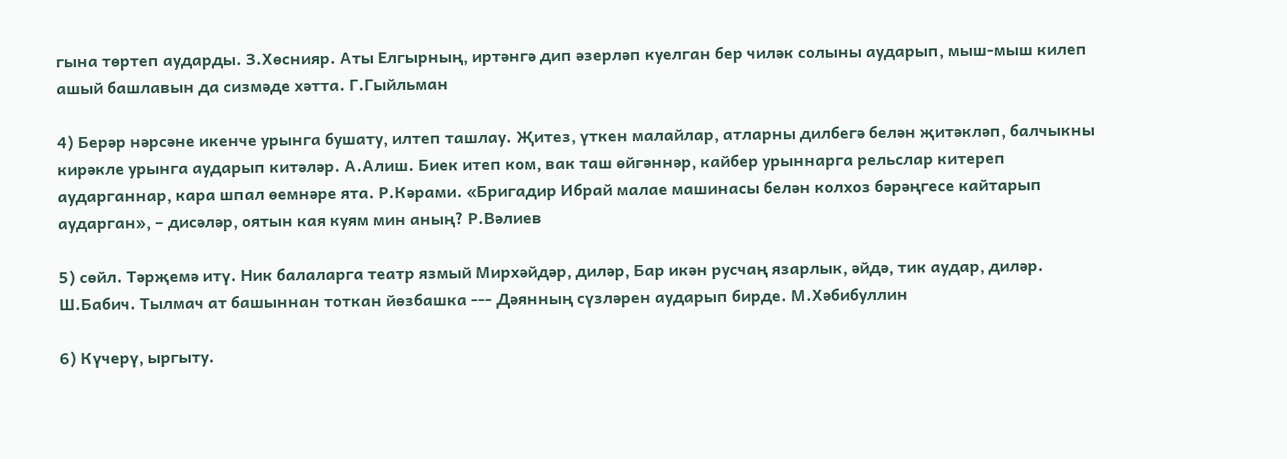гына төртеп аударды. З.Хөснияр. Аты Елгырның, иртәнгә дип әзерләп куелган бер чиләк солыны аударып, мыш-мыш килеп ашый башлавын да сизмәде хәтта. Г.Гыйльман

4) Берәр нәрсәне икенче урынга бушату, илтеп ташлау. Җитез, үткен малайлар, атларны дилбегә белән җитәкләп, балчыкны кирәкле урынга аударып китәләр. А.Алиш. Биек итеп ком, вак таш өйгәннәр, кайбер урыннарга рельслар китереп аударганнар, кара шпал өемнәре ята. Р.Кәрами. «Бригадир Ибрай малае машинасы белән колхоз бәрәңгесе кайтарып аударган», – дисәләр, оятын кая куям мин аның? Р.Вәлиев

5) сөйл. Тәрҗемә итү. Ник балаларга театр язмый Мирхәйдәр, диләр, Бар икән русчаң язарлык, әйдә, тик аудар, диләр. Ш.Бабич. Тылмач ат башыннан тоткан йөзбашка --- Дәянның сүзләрен аударып бирде. М.Хәбибуллин

6) Күчерү, ыргыту.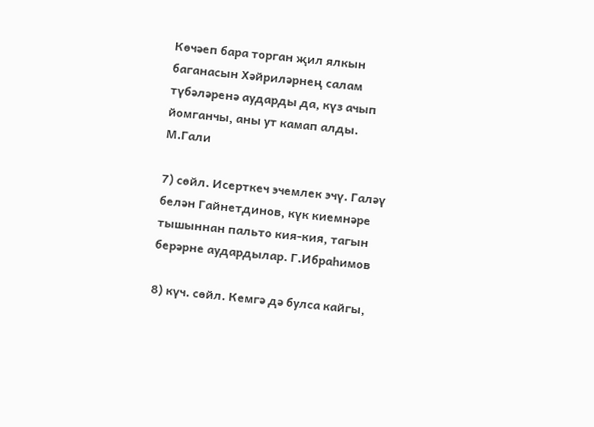Көчәеп бара торган җил ялкын баганасын Хәйриләрнең салам түбәләренә аударды да, күз ачып йомганчы, аны ут камап алды. М.Гали

7) сөйл. Исерткеч эчемлек эчү. Галәү белән Гайнетдинов, күк киемнәре тышыннан пальто кия-кия, тагын берәрне аудардылар. Г.Ибраһимов

8) күч. сөйл. Кемгә дә булса кайгы,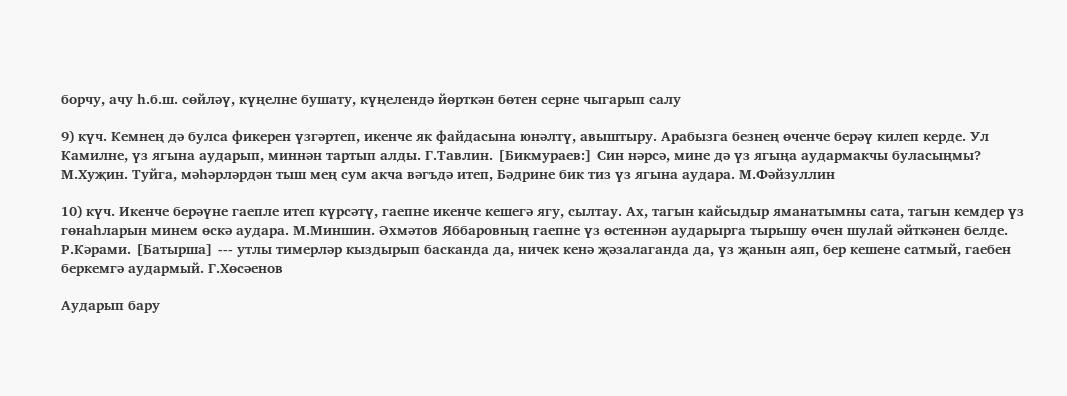борчу, ачу һ.б.ш. сөйләү, күңелне бушату, күңелендә йөрткән бөтен серне чыгарып салу

9) күч. Кемнең дә булса фикерен үзгәртеп, икенче як файдасына юнәлтү, авыштыру. Арабызга безнең өченче берәү килеп керде. Ул Камилне, үз ягына аударып, миннән тартып алды. Г.Тавлин. [Бикмураев:] Син нәрсә, мине дә үз ягыңа аудармакчы буласыңмы? М.Хуҗин. Туйга, мәһәрләрдән тыш мең сум акча вәгъдә итеп, Бәдрине бик тиз үз ягына аудара. М.Фәйзуллин

10) күч. Икенче берәүне гаепле итеп күрсәтү, гаепне икенче кешегә ягу, сылтау. Ах, тагын кайсыдыр яманатымны сата, тагын кемдер үз гөнаһларын минем өскә аудара. М.Миншин. Әхмәтов Яббаровның гаепне үз өстеннән аударырга тырышу өчен шулай әйткәнен белде. Р.Кәрами. [Батырша] --- утлы тимерләр кыздырып басканда да, ничек кенә җәзалаганда да, үз җанын аяп, бер кешене сатмый, гаебен беркемгә аудармый. Г.Хөсəенов

Аударып бару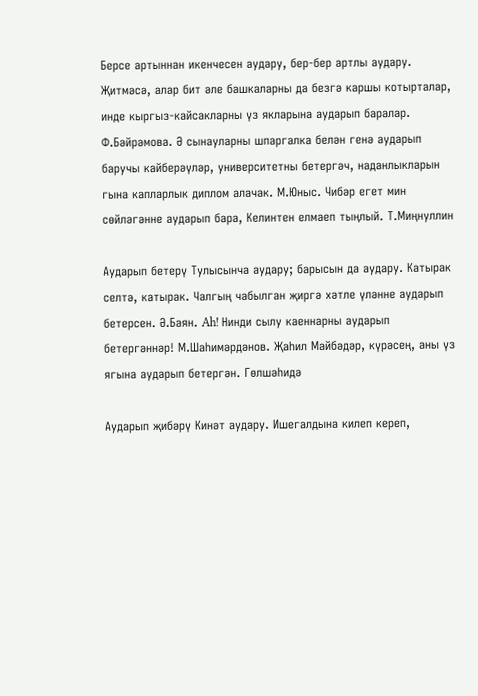Берсе артыннан икенчесен аудару, бер-бер артлы аудару. Җитмәсә, алар бит әле башкаларны да безгә каршы котырталар, инде кыргыз-кайсакларны үз якларына аударып баралар. Ф.Бәйрәмова. Ә сынауларны шпаргалка белән генә аударып баручы кайберәүләр, университетны бетергәч, наданлыкларын гына капларлык диплом алачак. М.Юныс. Чибәр егет мин сөйләгәнне аударып бара, Келинтен елмаеп тыңлый. Т.Миңнуллин

Аударып бетерү Тулысынча аудару; барысын да аудару. Катырак селтә, катырак. Чалгың чабылган җиргә хәтле үләнне аударып бетерсен. Ә.Баян. Ah! Нинди сылу каеннарны аударып бетергәннәр! М.Шаhимәрдәнов. Җаһил Майбәдәр, күрәсең, аны үз ягына аударып бетергән. Гөлшәhидә

Аударып җибәрү Кинәт аудару. Ишегалдына килеп кереп,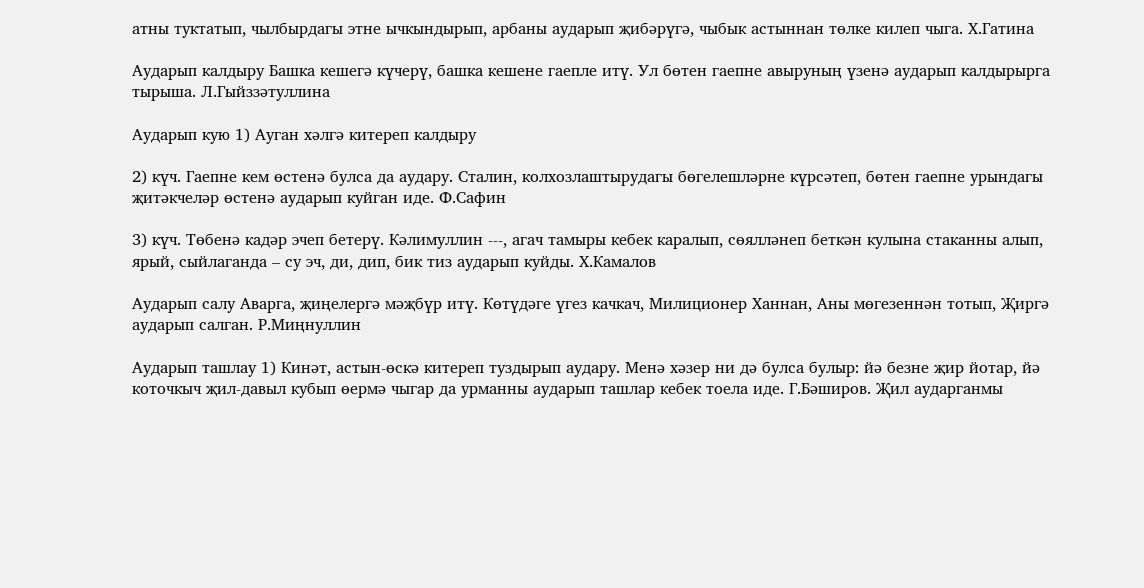атны туктатып, чылбырдагы этне ычкындырып, арбаны аударып җибәрүгә, чыбык астыннан төлке килеп чыга. Х.Гатина

Аударып калдыру Башка кешегә күчерү, башка кешене гаепле итү. Ул бөтен гаепне авыруның үзенә аударып калдырырга тырыша. Л.Гыйззәтуллина

Аударып кую 1) Ауган хәлгә китереп калдыру

2) күч. Гаепне кем өстенә булса да аудару. Сталин, колхозлаштырудагы бөгелешләрне күрсәтеп, бөтен гаепне урындагы җитәкчеләр өстенә аударып куйган иде. Ф.Сафин

3) күч. Төбенә кадәр эчеп бетерү. Кәлимуллин ---, агач тамыры кебек каралып, сөялләнеп беткән кулына стаканны алып, ярый, сыйлаганда – су эч, ди, дип, бик тиз аударып куйды. Х.Камалов

Аударып салу Аварга, җиңелергә мәҗбүр итү. Көтүдәге үгез качкач, Милиционер Ханнан, Аны мөгезеннән тотып, Җиргә аударып салган. Р.Миңнуллин

Аударып ташлау 1) Кинәт, астын-өскә китереп туздырып аудару. Менә хәзер ни дә булса булыр: йә безне җир йотар, йә коточкыч җил-давыл кубып өермә чыгар да урманны аударып ташлар кебек тоела иде. Г.Бәширов. Җил аударганмы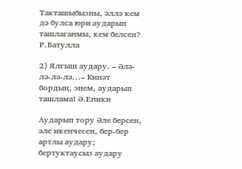Такташыбызны, әллә кем дә булса юри аударып ташлаганмы, кем белсен? Р.Батулла

2) Ялгыш аудару. – Әлә-лә-лә-лә...– Кинәт бордың, энем, аударып ташлама! Ә.Еники

Аударып тору Әле берсен, әле икенчесен, бер-бер артлы аудару; бертуктаусыз аудару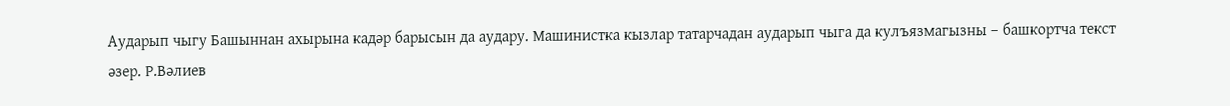Аударып чыгу Башыннан ахырына кадәр барысын да аудару. Машинистка кызлар татарчадан аударып чыга да кулъязмагызны – башкортча текст әзер. Р.Вәлиев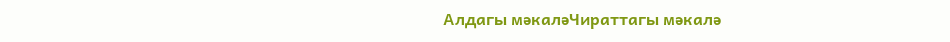Алдагы мәкаләЧираттагы мәкалә